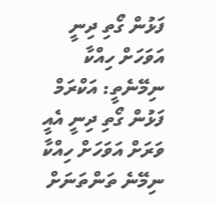ފަޅުން ގޯތި ދިނީ އަވަހަށް ހިއްކާ ނިމޭނެތީ: އަކްރަމް
ފަޅުން ގޯތި ދިނީ އެއީ ވަރަށް އަވަހަށް ހިއްކާ ނިމޭނެ ތަންތަނަށް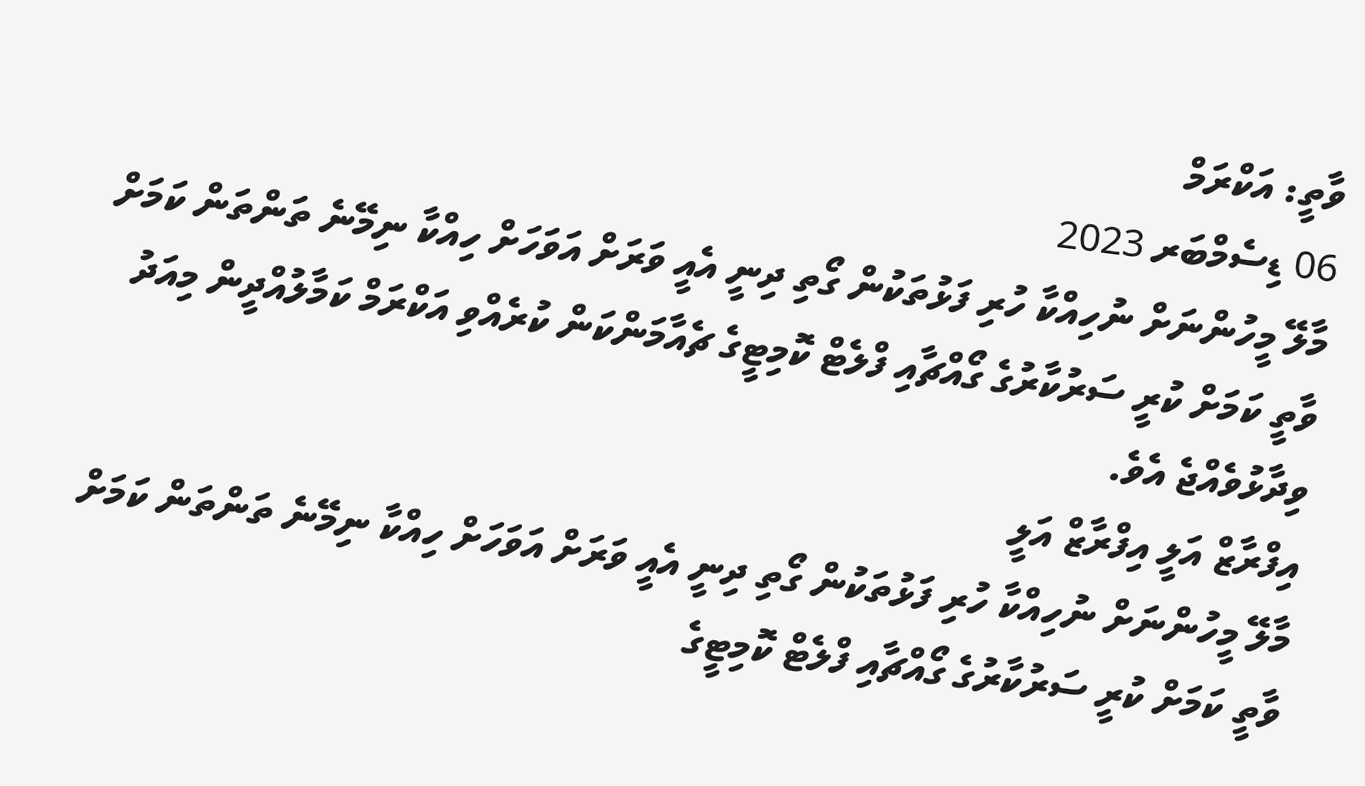ވާތީ: އަކްރަމް
06 ޑިސެމްބަރ 2023
މާލޭ މީހުންނަށް ނުހިއްކާ ހުރި ފަޅުތަކުން ގޯތި ދިނީ އެއީ ވަރަށް އަވަހަށް ހިއްކާ ނިމޭނެ ތަންތަން ކަމަށް ވާތީ ކަމަށް ކުރީ ސަރުކާރުގެ ގޯއްޗާއި ފްލެޓް ކޮމިޓީގެ ޗެއާމަންކަން ކުރެއްވި އަކްރަމް ކަމާލުއްދީން މިއަދު ވިދާޅުވެއްޖެ އެވެ.
އިފްރާޒް އަލީ އިފްރާޒް އަލީ
މާލޭ މީހުންނަށް ނުހިއްކާ ހުރި ފަޅުތަކުން ގޯތި ދިނީ އެއީ ވަރަށް އަވަހަށް ހިއްކާ ނިމޭނެ ތަންތަން ކަމަށް ވާތީ ކަމަށް ކުރީ ސަރުކާރުގެ ގޯއްޗާއި ފްލެޓް ކޮމިޓީގެ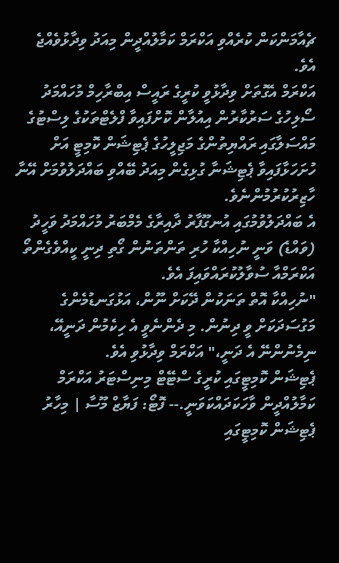ޗެއާމަންކަން ކުރެއްވި އަކްރަމް ކަމާލުއްދީން މިއަދު ވިދާޅުވެއްޖެ އެވެ.
އަކްރަމް އެގޮތަށް ވިދާޅުވީ ކުރީގެ ރައީސް އިބްރާހިމް މުހައްމަދު ސޯލިހުގެ ސަރުކާރުން އިއުލާން ކޮށްފައިވާ ފްލެޓްތަކުގެ ލިސްޓުގެ މައްސަލާގައި ރައްޔިތުންގެ މަޖިލީހުގެ ޕެޓިޝަން ކޮމިޓީ އަށް ހުށަހަޅާފައިވާ ޕެޓިޝަނާ ގުޅިގެން މިއަދު ބޭއްވި ބައްދަލުވުމަށް އޭނާ ހާޒިރުކުރުމުންނެވެ.
އެ ބައްދަލުވުމުގައި އުނގޫފާރު ދާއިރާގެ މެމްބަރު މުހައްމަދު ވަހީދު (ވައްޑެ) ވަނީ ނުހިއްކާ ހުރި ތަންތަނުން ގޯތި ދިނީ ކީއްވެގެންތޯ އަކްރަމްއާ ސުވާލުކުރައްވައިފަ އެވެ.
"ނުހިއްކާ އޮތް ތަނަކުން ދޭކަށް ނޫން، އަޅުގަނޑުމެންގެ މަގުސަދަކަށް ވީ ދިނުން. މި ދެންނެވީ އެ ހިކެމުން ދަނީއޭ، ނިމެނުންނޭ އެ ދަނީ،" އަކްރަމް ވިދާޅުވި އެވެ.
ޕެޓިޝަން ކޮމިޓީގައި ކުރީގެ ސްޓޭޓް މިނިސްޓަރު އަކްރަމް ކަމާލުއްދީން ވާހަކަދައްކަވަނީ.-- ފޮޓޯ: ފަޔާޒް މޫސާ | މިހާރު
ޕެޓިޝަން ކޮމިޓީގައި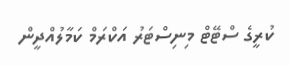ކުރީގެ ސްޓޭޓް މިނިސްޓަރު އަކްރަމް ކަމާލުއްދީން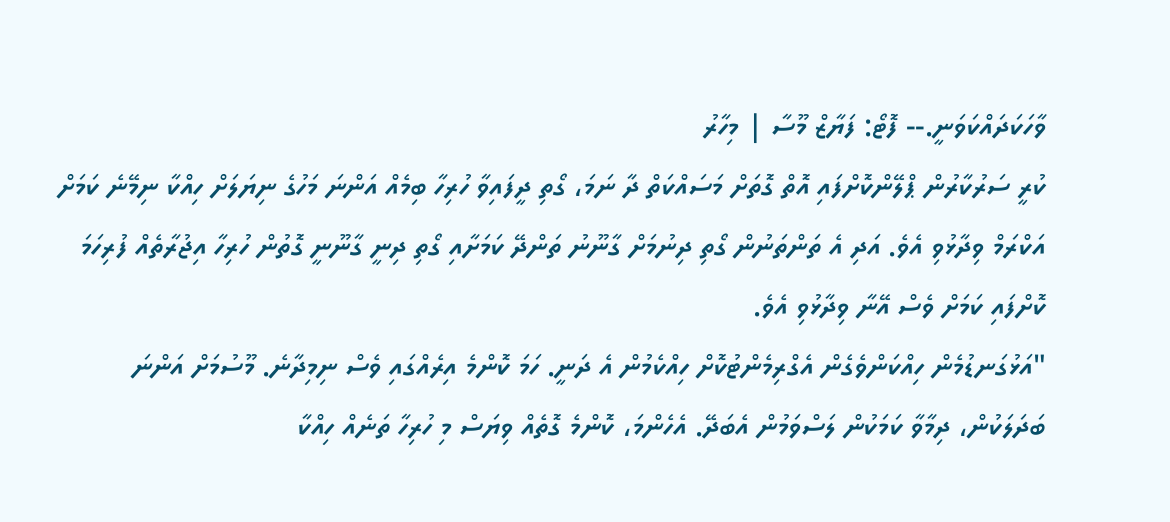ވާހަކަދައްކަވަނީ.-- ފޮޓޯ: ފަޔާޒް މޫސާ | މިހާރު
ކުރީ ސަރުކާރުން ޕްލޭންކޮށްފައި އޮތް ގޮތަށް މަސައްކަތް ދާ ނަމަ، ގޯތި ދީފައިވާ ހުރިހާ ބިމެއް އަންނަ މަހުގެ ނިޔަލަށް ހިއްކާ ނިމޭނެ ކަމަށް އަކްރަމް ވިދާޅުވި އެވެ. އަދި އެ ތަންތަނުން ގޯތި ދިނުމަށް ގާނޫނު ތަންދޭ ކަމަށާއި ގޯތި ދިނީ ގާނޫނީ ގޮތުން ހުރިހާ އިޖުރާތެއް ފުރިހަމަ ކޮށްފައި ކަމަށް ވެސް އޭނާ ވިދާޅުވި އެވެ.
"އަޅުގަނޑުމެން ހިއްކަންވެގެން އެގްރިމެންޓުކޮށް ހިއްކެމުން އެ ދަނީ. ހަމަ ކޮންމެ އިރެއްގައި ވެސް ނިމިދާނެ. މޫސުމަށް އަންނަ ބަދަލަކުން، ދިމާވާ ކަމަކުން ލަސްވަމުން އެބަދޭ. އެހެންމަ، ކޮންމެ ގޮތެއް ވިޔަސް މި ހުރިހާ ތަނެއް ހިއްކާ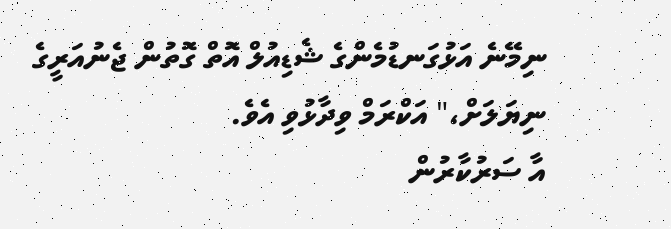ނިމޭނެ އަޅުގަނޑުމެންގެ ޝެޑިއުލް އޮތް ގޮތުން ޖެނުއަރީގެ ނިޔަލަށް،" އަކްރަމް ވިދާޅުވި އެވެ.
އާ ސަރުކާރުން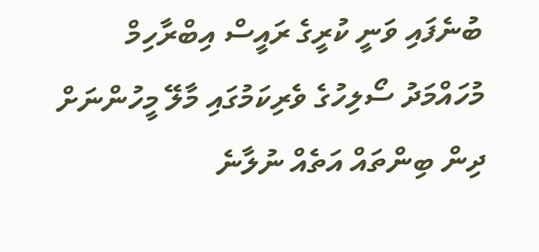ބުނެފައި ވަނީ ކުރީގެ ރައީސް އިބްރާހިމް މުހައްމަދު ސޯލިހުގެ ވެރިކަމުގައި މާލޭ މީހުންނަށް ދިން ބިންތައް އަތެއް ނުލާނެ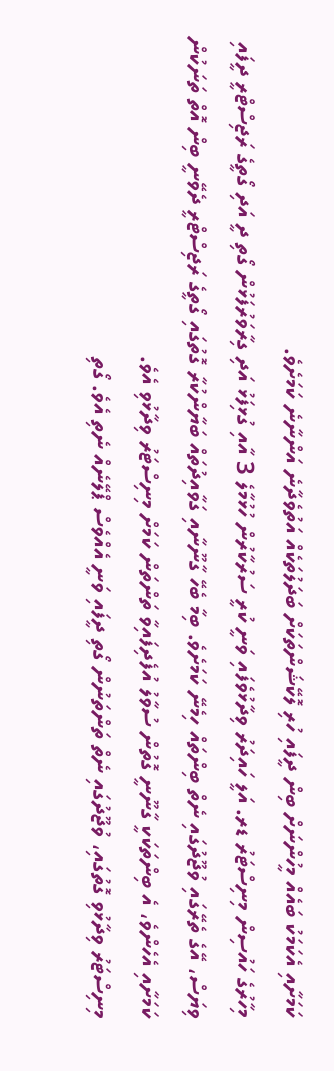ކަމަށާއި އެކަމަކު ބައެއް މީހުންނަށް ބިން ދީފައި ހުރި ލޮކޭޝަންތަކަށް ބަދަލުތަކެއް އަތުވެދާނެ އަންނާނެ ކަމަށެވެ.
މިހާރުގެ ހައުސިން މިނިސްޓަރު ޑރ. އަލީ ހައިދަރު ވިދާޅުވެފައި ވަނީ ކުރީ ސަރުކާރުން ހުޅުމާލެ 3 އާއި ގުޅިފަޅު އަދި ގިރާވަރުފަޅުން ގޯތި ދީ އަދި ގޯތީގެ ރަޖިސްޓްރީ ދީފައި ވިޔަސް، އޭގެ ތެރޭގައި ވުޖޫދުގައި ނެތް ބިންތައް ހިމެނޭ ކަމަށެވެ. ބިމާ ބެހޭ ގާނޫނާއި ގަވާއިދުތައް ބަޔާންކުރާ ގޮތުގައި ގޯތީގެ ރަޖިސްޓްރީ ދެވޭނީ ބިން އޮތް ތަނަކުން ކަމަށާއި އެހެންވެ، އެ ބިންތަކަކީ ގާނޫނީ ގޮތުން ސުވާލު އުފެދިފައިވާ ތަންތަން ކަމަށް މިނިސްޓަރު ވިދާޅުވި އެވެ.
މިނިސްޓަރު ވިދާޅުވި ގޮތުގައި، ވުޖޫދުގައި ނެތް ތަންތަނުން ގޯތި ދީފައި ވަނީ އެއްވެސް ޕްލޭނެއް ނެތި އެވެ. ގޯތި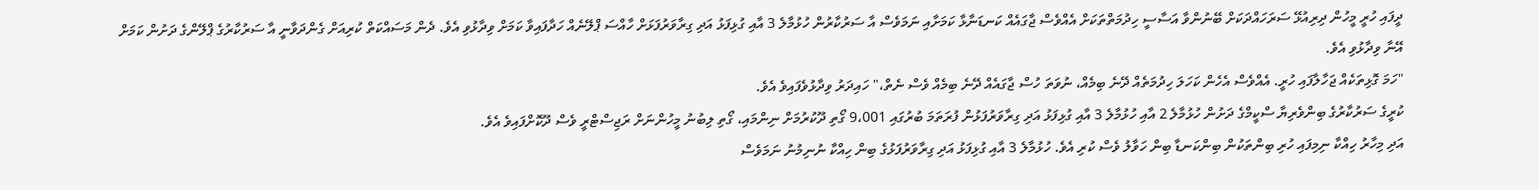ދީފައި ހުރީ މީހުން ދިރިއުޅޭ ސަރަހައްދަކަށް ބޭނުންވާ އަސާސީ ހިދުމަތްތަކަށް އެއްވެސް ޖާގައެއް ކަނޑަނާޅާ ކަމަށާއި ނަމަވެސް އާ ސަރުކާރުން ހުޅުމާލެ 3 އާއި ގުޅިފަޅު އަދި ގިރާވަރުފަޅަށް ހާއްސަ ޕްލޭނެއް ހަދާފައިވާ ކަމަށް ވިދާޅުވި އެވެ. ދެން މަސައްކަތް ކުރިއަށް ގެންދަވާނީ އާ ސަރުކާރުގެ ޕްލޭންގެ ދަށުން ކަމަށް އޭނާ ވިދާޅުވި އެވެ.
"ހަމަ ގޮޅިތަކެއް ޖަހާލާފައި ހުރީ. އެއްވެސް އެހެން ކަހަލަ ހިދުމަތެއް ދޭނެ ބިމެއް، ނުވަތަ ހުސް ޖާގައެއް ދޭނެ ބިމެއް ވެސް ނެތް،" ހައިދަރު ވިދާޅުވެފައިވެ އެވެ.
ކުރީގެ ސަރުކާރުގެ ބިންވެރިޔާ ސްކީމްގެ ދަށުން ހުޅުމާލެ 2 އާއި ހުޅުމާލެ 3 އާއި ގުޅިފަޅު އަދި ގިރާވަރުފަޅުން ފުރަތަމަ ބުރުގައި 9،001 ގޯތި ދޫކުރުމަށް ނިންމައި، ގޯތި ލިބުނު މީހުންނަށް ރަޖިސްޓްރީ ވެސް ދޫކޮށްފައިވެ އެވެ.
އަދި މިހާރު ހިއްކާ ނިމިފައި ހުރި ބިންތަކުން ބިންކަނޑާ ބިން ހަވާލު ވެސް ކުރި އެވެ. ހުޅުމާލެ 3 އާއި ގުޅިފަޅު އަދި ގިރާވަރުފަޅުގެ ބިން ހިއްކާ ނުނިމުނު ނަމަވެސް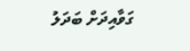ގަވާއިދަށް ބަދަލު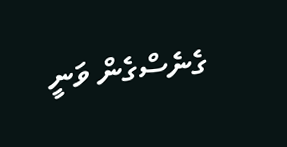ގެނެސްގެން ވަނީ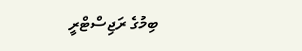ބިމުގެ ރަޖިސްޓްރީ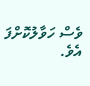ވެސް ހަވާލުކޮށްފަ އެވެ.